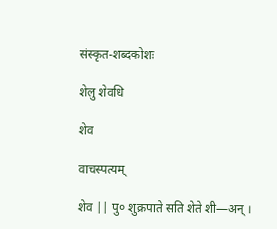संस्कृत-शब्दकोशः

शेलु शेवधि

शेव

वाचस्पत्यम्

शेव || पु० शुक्रपाते सति शेते शी—अन् ।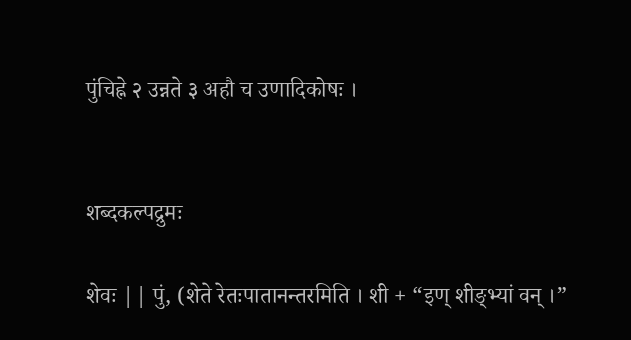पुंचिह्ने २ उन्नते ३ अहौ च उणादिकोषः ।


शब्दकल्पद्रुमः

शेवः || पुं, (शेते रेतःपातानन्तरमिति । शी + “इण् शीङ्भ्यां वन् ।”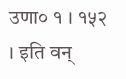उणा० १ । १५२ । इति वन्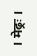। मेढ्रः ।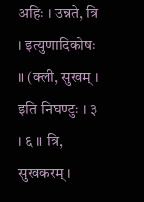अहिः । उन्नते, त्रि । इत्युणादिकोषः ॥ (क्ली, सुखम् । इति निघण्टुः । ३ । ६ ॥ त्रि, सुखकरम् ।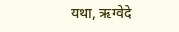यथा, ऋग्वेदे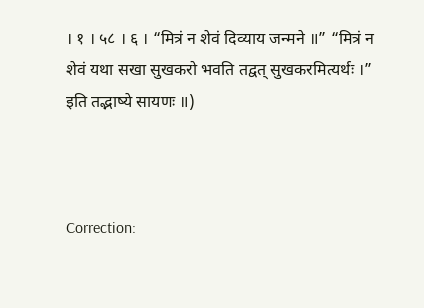। १ । ५८ । ६ । “मित्रं न शेवं दिव्याय जन्मने ॥” “मित्रं न शेवं यथा सखा सुखकरो भवति तद्वत् सुखकरमित्यर्थः ।” इति तद्भाष्ये सायणः ॥)



Correction: